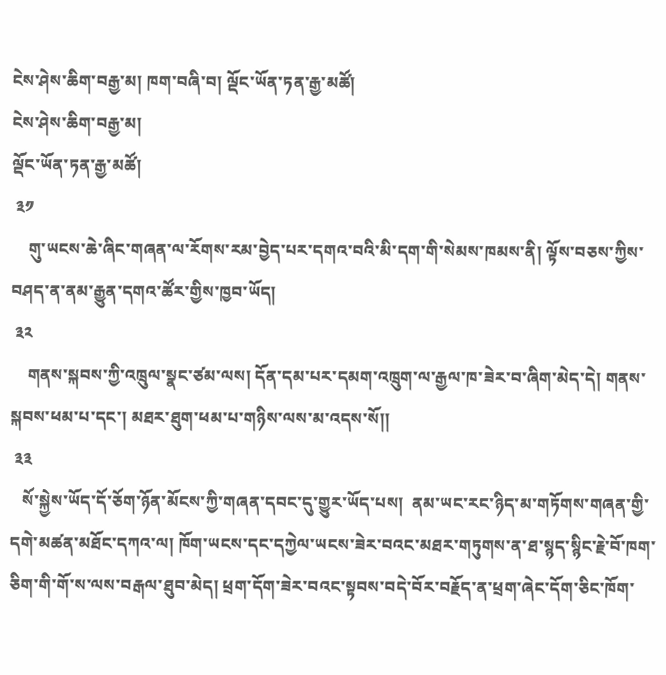ངེས་ཤེས་ཆིག་བརྒྱ་མ། ཁག་བཞི་བ། ལྡོང་ཡོན་ཏན་རྒྱ་མཚོ།
ངེས་ཤེས་ཆིག་བརྒྱ་མ།
ལྡོང་ཡོན་ཏན་རྒྱ་མཚོ།
 ༣༡
    གུ་ཡངས་ཆེ་ཞིང་གཞན་ལ་རོགས་རམ་བྱེད་པར་དགའ་བའི་མི་དག་གི་སེམས་ཁམས་ནི། ལྟོས་བཅས་ཀྱིས་བཤད་ན་ནམ་རྒྱུན་དགའ་ཚོར་གྱིས་ཁྱབ་ཡོད།
 ༣༢
    གནས་སྐབས་ཀྱི་འཁྲུལ་སྣང་ཙམ་ལས། དོན་དམ་པར་དམག་འཁྲུག་ལ་རྒྱལ་ཁ་ཟེར་བ་ཞིག་མེད་དེ། གནས་སྐབས་ཕམ་པ་དང་། མཐར་ཐུག་ཕམ་པ་གཉིས་ལས་མ་འདས་སོ།།
 ༣༣
   སོ་སྐྱེས་ཡོད་དོ་ཅོག་ཉོན་མོངས་ཀྱི་གཞན་དབང་དུ་གྱུར་ཡོད་པས།  ནམ་ཡང་རང་ཉིད་མ་གཏོགས་གཞན་གྱི་དགེ་མཚན་མཐོང་དཀའ་ལ། ཁོག་ཡངས་དང་དཀྱེལ་ཡངས་ཟེར་བའང་མཐར་གཏུགས་ན་ཐ་སྙད་སྙིང་རྗེ་བོ་ཁག་ཅིག་གི་གོ་ས་ལས་བརྒལ་ཐུབ་མེད། ཕྲག་དོག་ཟེར་བའང་སྟབས་བདེ་བོར་བརྗོད་ན་ཕྲག་ཞེང་དོག་ཅིང་ཁོག་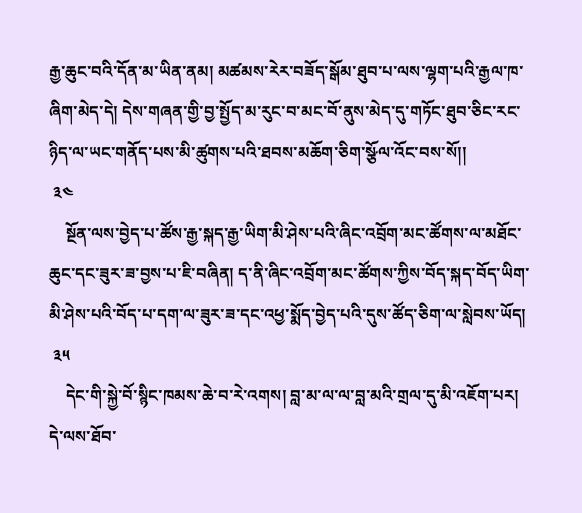རྒྱ་ཆུང་བའི་དོན་མ་ཡིན་ནམ། མཚམས་རེར་བཟོད་སྒོམ་ཐུབ་པ་ལས་ལྷག་པའི་རྒྱལ་ཁ་ཞིག་མེད་དེ། དེས་གཞན་གྱི་བྱ་སྤྱོད་མ་རུང་བ་མང་བོ་ནུས་མེད་དུ་གཏོང་ཐུབ་ཅིང་རང་ཉིད་ལ་ཡང་གནོད་པས་མི་ཚུགས་པའི་ཐབས་མཆོག་ཅིག་སྩོལ་འོང་བས་སོ།།
 ༣༤
    སྔོན་ལས་བྱེད་པ་ཚོས་རྒྱ་སྐད་རྒྱ་ཡིག་མི་ཤེས་པའི་ཞིང་འབྲོག་མང་ཚོགས་ལ་མཐོང་ཆུང་དང་ཟུར་ཟ་བྱས་པ་ཇི་བཞིན། ད་ནི་ཞིང་འབྲོག་མང་ཚོགས་ཀྱིས་བོད་སྐད་བོད་ཡིག་མི་ཤེས་པའི་བོད་པ་དག་ལ་ཟུར་ཟ་དང་འཕྱ་སྨོད་བྱེད་པའི་དུས་ཚོད་ཅིག་ལ་སླེབས་ཡོད།
 ༣༥
    དེང་གི་སྐྱེ་བོ་སྙིང་ཁམས་ཆེ་བ་རེ་འགས། བླ་མ་ལ་ལ་བླ་མའི་གྲལ་དུ་མི་འཇོག་པར། དེ་ལས་ཐོབ་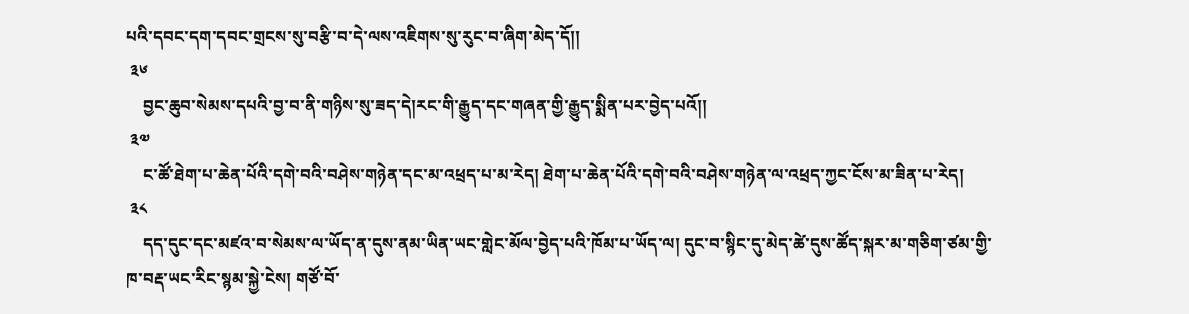པའི་དབང་དག་དབང་གྲངས་སུ་བརྩི་བ་དེ་ལས་འཇིགས་སུ་རུང་བ་ཞིག་མེད་དོ།།
 ༣༦
    བྱང་ཆུབ་སེམས་དཔའི་བྱ་བ་ནི་གཉིས་སུ་ཟད་དེ།རང་གི་རྒྱུད་དང་གཞན་གྱི་རྒྱུད་སྨིན་པར་བྱེད་པའོ།།
 ༣༧
    ང་ཚོ་ཐེག་པ་ཆེན་པོའི་དགེ་བའི་བཤེས་གཉེན་དང་མ་འཕྲད་པ་མ་རེད། ཐེག་པ་ཆེན་པོའི་དགེ་བའི་བཤེས་གཉེན་ལ་འཕྲད་ཀྱང་ངོས་མ་ཟིན་པ་རེད།
 ༣༨
    དད་དུང་དང་མཛའ་བ་སེམས་ལ་ཡོད་ན་དུས་ནམ་ཡིན་ཡང་གླེང་མོལ་བྱེད་པའི་ཁོམ་པ་ཡོད་ལ། དུང་བ་སྙིང་དུ་མེད་ཚེ་དུས་ཚོད་སྐར་མ་གཅིག་ཙམ་གྱི་ཁ་བརྡ་ཡང་རིང་སྙམ་སྐྱེ་ངེས། གཙོ་བོ་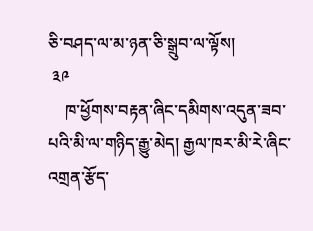ཅི་བཤད་ལ་མ་ཉན་ཅི་སྒྲུབ་ལ་ལྟོས།
 ༣༩
    ཁ་ཕྱོགས་བརྟན་ཞིང་དམིགས་འདུན་ཟབ་པའི་མི་ལ་གཉིད་རྒྱུ་མེད། རྒྱལ་ཁར་མི་རེ་ཞིང་འགྲན་རྩོད་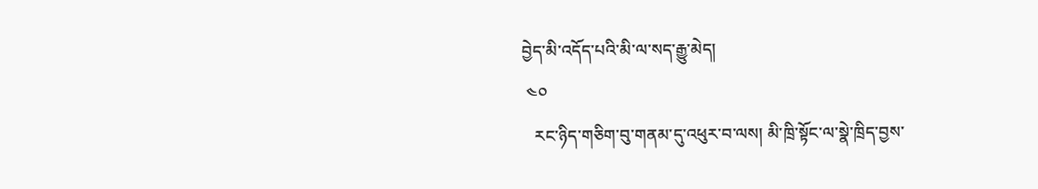བྱེད་མི་འདོད་པའི་མི་ལ་སད་རྒྱུ་མེད།
 ༤༠
   རང་ཉིད་གཅིག་བུ་གནམ་དུ་འཕུར་བ་ལས། མི་ཁྲི་སྟོང་ལ་སྣེ་ཁྲིད་བྱས་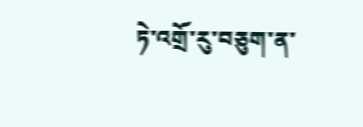ཏེ་འགྲོ་རུ་བཅུག་ན་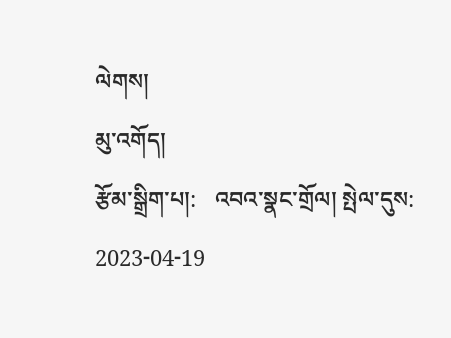ལེགས།
མུ་འགོད།
རྩོམ་སྒྲིག་པ།:   འབའ་སྣང་གྲོལ། སྤེལ་དུས:   2023-04-19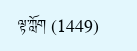ལྟ་ཀློག (1449)